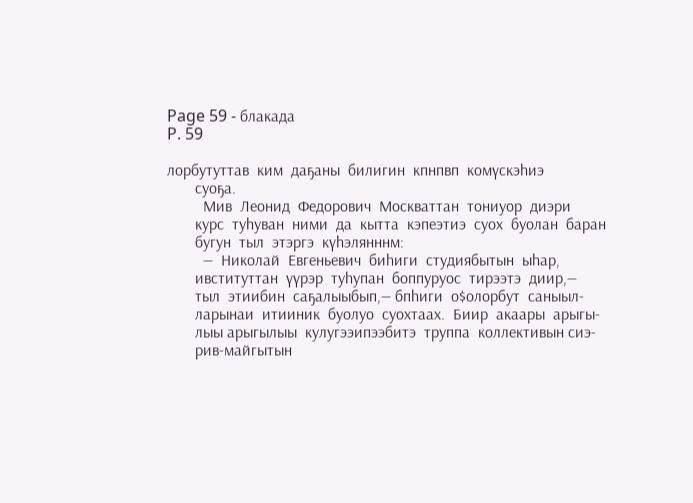Page 59 - блакада
P. 59

лорбутуттав  ким  даҕаны  билигин  кпнпвп  комүскэһиэ
       суоҕа.
         Мив  Леонид  Федорович  Москваттан  тониуор  диэри
       курс  туһуван  ними  да  кытта  кэпеэтиэ  суох  буолан  баран
       бугун  тыл  этэргэ  күһэлянннм:
         —  Николай  Евгеньевич  биһиги  студиябытын  ыһар,
       ивституттан  үүрэр  туһупан  боппуруос  тирээтэ  диир,—
       тыл  этиибин  саҕалыыбып,— бпһиги  о$олорбут  саныыл-
       ларынаи  итииник  буолуо  суохтаах.  Биир  акаары  арыгы-
       лыы арыгылыы  кулугээипээбитэ  труппа  коллективын сиэ-
       рив-майгытын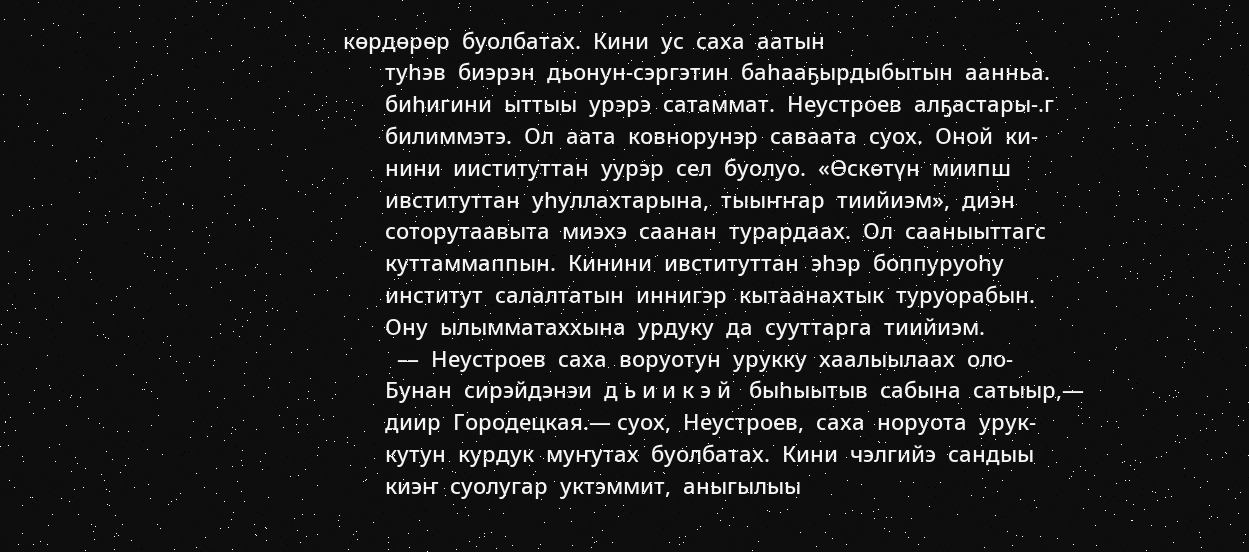көрдөрөр  буолбатах.  Кини  ус  саха  аатын
       туһэв  биэрэн  дьонун-сэргэтин  баһааҕырдыбытын  аанньа.
       биһигини  ыттыы  урэрэ  сатаммат.  Неустроев  алҕастары-.г
       билиммэтэ.  Ол  аата  ковнорунэр  саваата  суох.  Оной  ки-
       нини  ииституттан  уурэр  сел  буолуо.  «Өскөтүн  миипш
       ивституттан  уһуллахтарына,  тыыҥҥар  тиийиэм»,  диэн
       соторутаавыта  миэхэ  саанан  турардаах.  Ол  сааныыттагс
       куттаммаппын.  Кинини  ивституттан  эһэр  боппуруоһу
       институт  салалтатын  иннигэр  кытаанахтык  туруорабын.
       Ону  ылымматаххына  урдуку  да  сууттарга  тиийиэм.
         —  Неустроев  саха  воруотун  урукку  хаалыылаах  оло-
       Бунан  сирэйдэнэи  д ь и и к э й   быһыытыв  сабына  сатыыр,—
       диир  Городецкая.— суох,  Неустроев,  саха  норуота  урук-
       кутун  курдук  муҥутах  буолбатах.  Кини  чэлгийэ  сандыы
       киэҥ  суолугар  уктэммит,  аныгылыы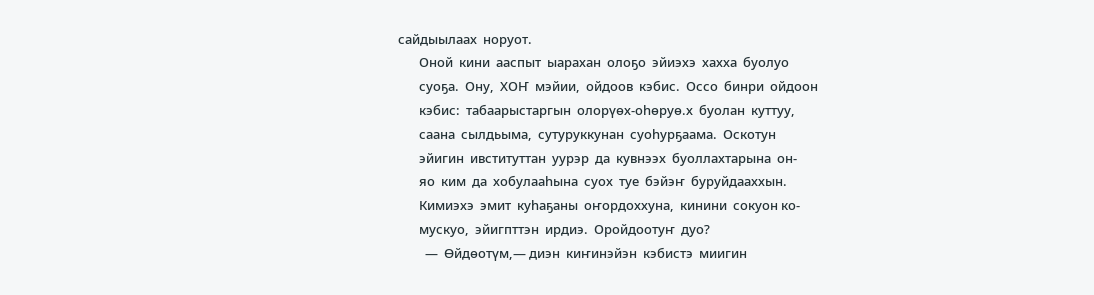сайдыылаах  норуот.
       Оной  кини  ааспыт  ыарахан  олоҕо  эйиэхэ  хахха  буолуо
       суоҕа.  Ону,  ХОҤ  мэйии,  ойдоов  кэбис.  Оссо  бинри  ойдоон
       кэбис:  табаарыстаргын  олорүөх-оһөруө.х  буолан  куттуу,
       саана  сылдьыма,  сутуруккунан  суоһурҕаама.  Оскотун
       эйигин  ивституттан  уурэр  да  кувнээх  буоллахтарына  он-
       яо  ким  да  хобулааһына  суох  туе  бэйэҥ  буруйдааххын.
       Кимиэхэ  эмит  куһаҕаны  оҥордоххуна,  кинини  сокуон ко-
       мускуо,  эйигпттэн  ирдиэ.  Оройдоотуҥ  дуо?
         —  Өйдөотүм,— диэн  киҥинэйэн  кэбистэ  миигин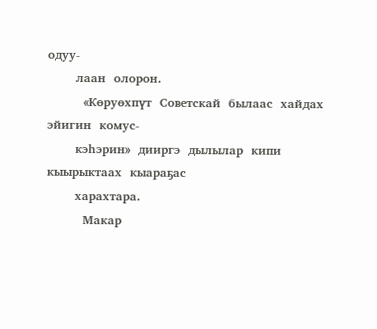одуу-
       лаан  олорон.
         «Көруөхпүт  Советскай  былаас  хайдах  эйигин  комус-
       кэһэрин»  дииргэ  дылылар  кипи  кыырыктаах  кыараҕас
       харахтара.
         Макар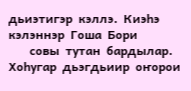дьиэтигэр  кэллэ.  Киэһэ  кэлэннэр  Гоша  Бори
       совы  тутан  бардылар.  Хоһугар  дьэгдьиир  оҥорои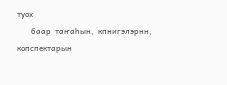туох
       баар  таҥаһын,  кпнигэлэрнн,  копспектарын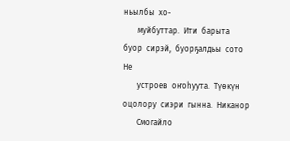ньылбы  хо-
       муйбуттар.  Ити  барыта  буор  сирэй,  буорҕалдьы  сото  Не
       устроев  оҥоһуута.  Түөкүн  оцолору  сиэри  гынна.  Никанор
       Смогайло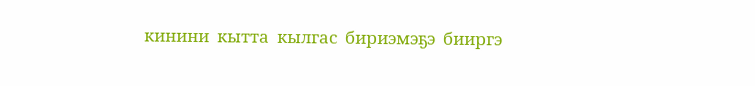кинини  кытта  кылгас  бириэмэҕэ  бииргэ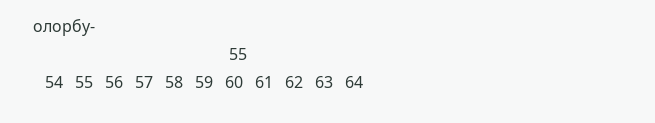олорбу-
                                                 55
   54   55   56   57   58   59   60   61   62   63   64